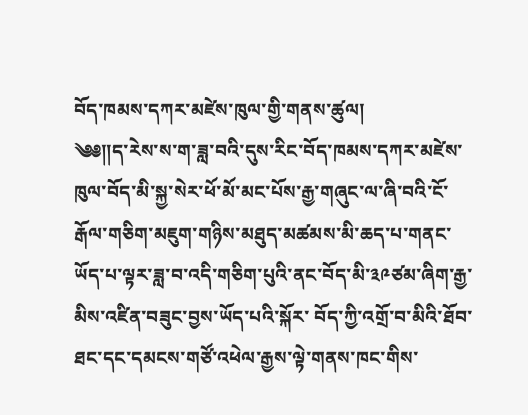བོད་ཁམས་དཀར་མཛེས་ཁུལ་གྱི་གནས་ཚུལ།
༄༅༎ད་རེས་ས་ག་ཟླ་བའི་དུས་རིང་བོད་ཁམས་དཀར་མཛེས་ཁུལ་བོད་མི་སྐྱ་སེར་ཕོ་མོ་མང་པོས་རྒྱ་གཞུང་ལ་ཞི་བའི་ངོ་རྒོལ་གཅིག་མཇུག་གཉིས་མཐུད་མཚམས་མི་ཆད་པ་གནང་ཡོད་པ་ལྟར་ཟླ་བ་འདི་གཅིག་པུའི་ནང་བོད་མི་༣༩ཙམ་ཞིག་རྒྱ་མིས་འཛིན་བཟུང་བྱས་ཡོད་པའི་སྐོར་ བོད་ཀྱི་འགྲོ་བ་མིའི་ཐོབ་ཐང་དང་དམངས་གཙོ་འཕེལ་རྒྱས་ལྟེ་གནས་ཁང་གིས་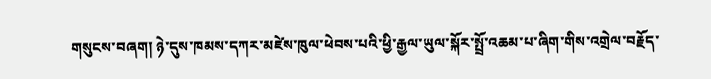གསུངས་བཞག། ཉེ་དུས་ཁམས་དཀར་མཛེས་ཁུལ་ཕེབས་པའི་ཕྱི་རྒྱལ་ཡུལ་སྐོར་སྤྲོ་འཆམ་པ་ཞིག་གིས་འགྲེལ་བརྗོད་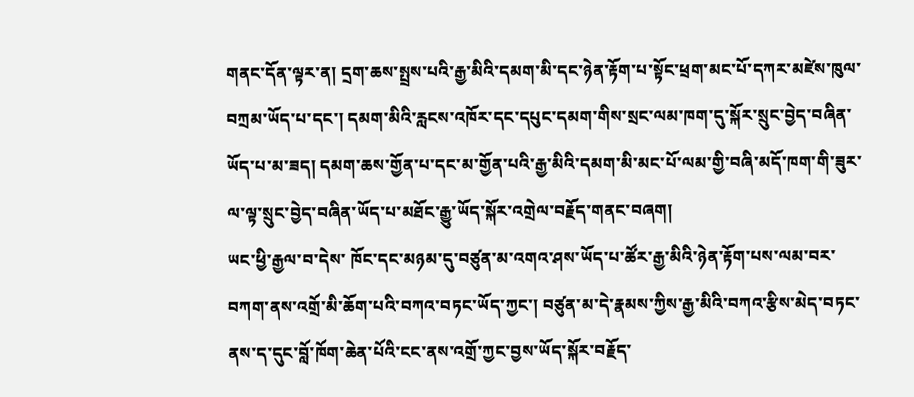གནང་དོན་ལྟར་ན། དྲག་ཆས་སྤྲས་པའི་རྒྱ་མིའི་དམག་མི་དང་ཉེན་རྟོག་པ་སྟོང་ཕྲག་མང་པོ་དཀར་མཛེས་ཁུལ་བཀྲམ་ཡོད་པ་དང་། དམག་མིའི་རླངས་འཁོར་དང་དཔུང་དམག་གིས་སྲང་ལམ་ཁག་དུ་སྐོར་སྲུང་བྱེད་བཞིན་ཡོད་པ་མ་ཟད། དམག་ཆས་གྱོན་པ་དང་མ་གྱོན་པའི་རྒྱ་མིའི་དམག་མི་མང་པོ་ལམ་གྱི་བཞི་མདོ་ཁག་གི་ཟུར་ལ་ལྟ་སྲུང་བྱེད་བཞིན་ཡོད་པ་མཐོང་རྒྱུ་ཡོད་སྐོར་འགྲེལ་བརྗོད་གནང་བཞག།
ཡང་ཕྱི་རྒྱལ་བ་དེས་ ཁོང་དང་མཉམ་དུ་བཙུན་མ་འགའ་ཤས་ཡོད་པ་ཚོར་རྒྱ་མིའི་ཉེན་རྟོག་པས་ལམ་བར་བཀག་ནས་འགྲོ་མི་ཆོག་པའི་བཀའ་བཏང་ཡོད་ཀྱང་། བཙུན་མ་དེ་རྣམས་ཀྱིས་རྒྱ་མིའི་བཀའ་རྩིས་མེད་བཏང་ནས་ད་དུང་བློ་ཁོག་ཆེན་པོའི་ངང་ནས་འགྲོ་ཀྱང་བྱས་ཡོད་སྐོར་བརྗོད་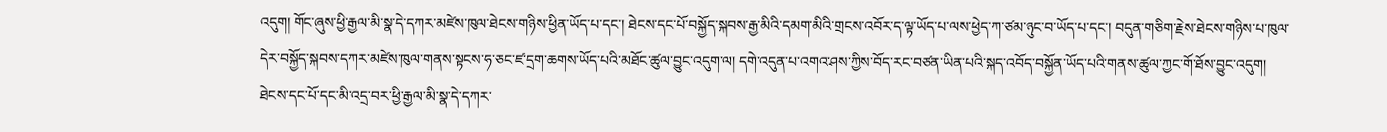འདུག། གོང་ཞུས་ཕྱི་རྒྱལ་མི་སྣ་དེ་དཀར་མཛེས་ཁུལ་ཐེངས་གཉིས་ཕྱིན་ཡོད་པ་དང་། ཐེངས་དང་པོ་བསྐྱོད་སྐབས་རྒྱ་མིའི་དམག་མིའི་གྲངས་འབོར་ད་ལྟ་ཡོད་པ་ལས་ཕྱེད་ཀ་ཙམ་ཉུང་བ་ཡོད་པ་དང་། བདུན་གཅིག་རྗེས་ཐེངས་གཉིས་པ་ཁུལ་དེར་བསྐྱོད་སྐབས་དཀར་མཛེས་ཁུལ་གནས་སྟངས་ཧ་ཅང་ཛ་དྲག་ཆགས་ཡོད་པའི་མཐོང་ཚུལ་བྱུང་འདུག་ལ། དགེ་འདུན་པ་འགའ་ཤས་ཀྱིས་བོད་རང་བཙན་ཡིན་པའི་སྐད་འབོད་བསྐྱོན་ཡོད་པའི་གནས་ཚུལ་ཀྱང་གོ་ཐོས་བྱུང་འདུག། ཐེངས་དང་པོ་དང་མི་འདྲ་བར་ཕྱི་རྒྱལ་མི་སྣ་དེ་དཀར་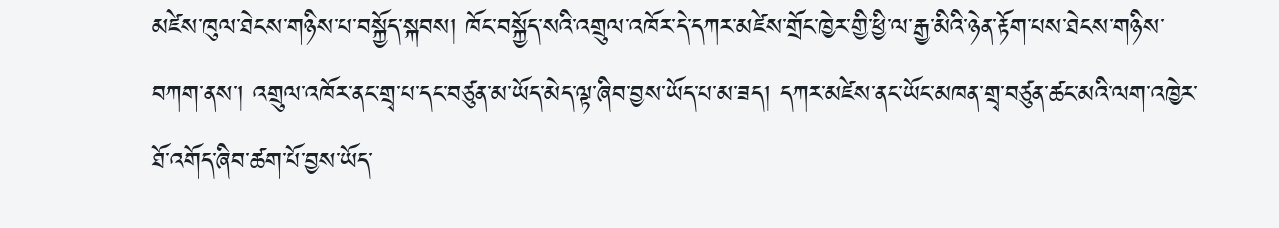མཛེས་ཁུལ་ཐེངས་གཉིས་པ་བསྐྱོད་སྐབས། ཁོང་བསྐྱོད་སའི་འགྲུལ་འཁོར་དེ་དཀར་མཛེས་གྲོང་ཁྱེར་གྱི་ཕྱི་ལ་རྒྱ་མིའི་ཉེན་རྟོག་པས་ཐེངས་གཉིས་བཀག་ནས་། འགྲུལ་འཁོར་ནང་གྲྭ་པ་དང་བཙུན་མ་ཡོད་མེད་ལྟ་ཞིབ་བྱས་ཡོད་པ་མ་ཟད། དཀར་མཛེས་ནང་ཡོང་མཁན་གྲྭ་བཙུན་ཚང་མའི་ལག་འཁྱེར་ཐོ་འགོད་ཞིབ་ཚག་པོ་བྱས་ཡོད་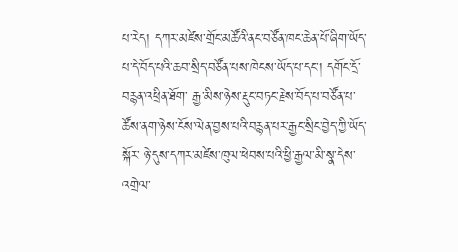པ་རེད། དཀར་མཛེས་གྲོང་མཚོའི་ནང་བཙོན་ཁང་ཆེན་པོ་ཞིག་ཡོད་པ་དེ་བོད་པའི་ཆབ་སྲིད་བཙོན་པས་ཁེངས་ཡོད་པ་དང་། དགོང་དྲོ་བརྙན་འཕྲིན་ཐོག་ རྒྱ་མིས་ཉེས་རྡུང་བཏང་རྗེས་བོད་པ་བཙོན་པ་ཚོས་ནག་ཉེས་ངོས་ལེན་བྱས་པའི་བརྙན་པར་རྒྱང་སྲིང་བྱེད་ཀྱི་ཡོད་སྐོར་ ཉེ་དུས་དཀར་མཛེས་ཁུལ་ཕེབས་པའི་ཕྱི་རྒྱལ་མི་སྣ་དེས་འགྲེལ་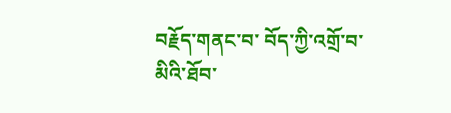བརྗོད་གནང་བ་ བོད་ཀྱི་འགྲོ་བ་མིའི་ཐོབ་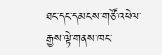ཐང་དང་དམངས་གཙོ་འཕེལ་རྒྱས་ལྟེ་གནས་ཁང་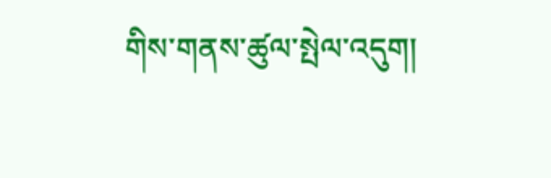གིས་གནས་ཚུལ་སྤེལ་འདུག།